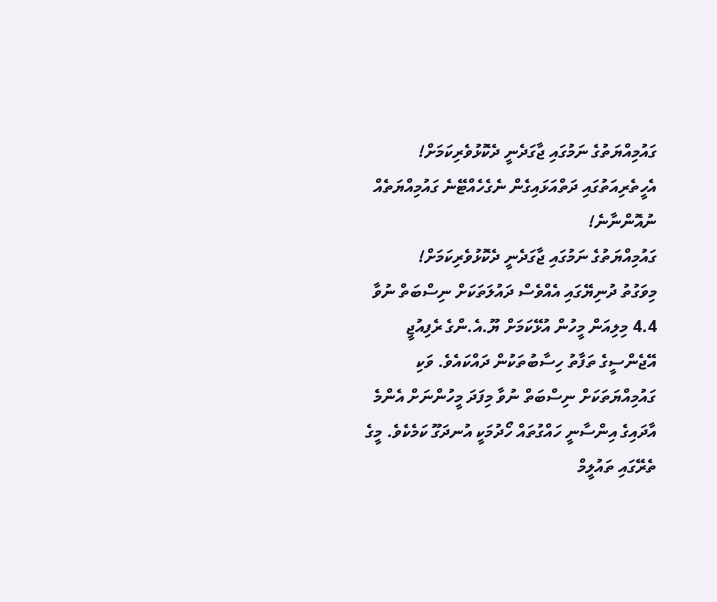ގައުމިއްޔަތުގެ ނަމުގައި ޖާގަދެނީ ދެކޮޅުވެރިކަމަށް!
އެހީތެރިއަތުގައި ދަތްއަޅައިގެން ނެގެހެއްޓޭނެ ގައުމިއްޔަތެއް ނުއޮންނާނެ!
ގައުމިއްޔަތުގެ ނަމުގައި ޖާގަދެނީ ދެކޮޅުވެރިކަމަށް!
މިވަގުތު ދުނިޔޭގައި އެއްވެސް ދައުލަތަކަށް ނިސްބަތް ނުވާ 4.4 މިލިއަން މީހުން އުޅޭކަމަށް ޔޫ.އެ.ންގެ ރެފިއުޖީ އޭޖެންސީގެ ތަފާތު ހިސާބުތަކުން ދައްކައެވެ. ވަކި ގައުމިއްޔަތަކަށް ނިސްބަތް ނުވާ މިފަދަ މީހުންނަށް އެންމެ އާދައިގެ އިންސާނީ ހައްގުތައް ހޯދުމަކީ އުނދަގޫ ކަމެކެވެ. މީގެ ތެރޭގައި ތައުލީމް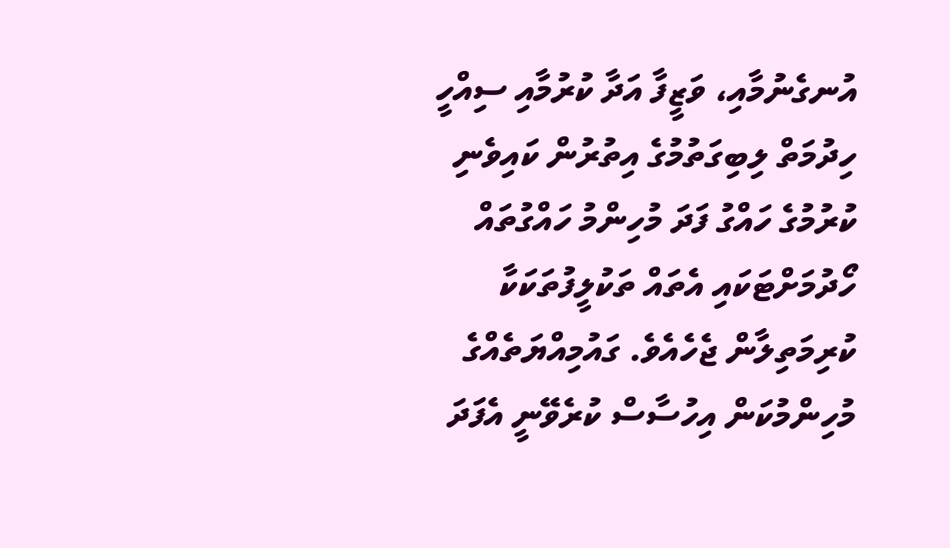އުނގެނުމާއި، ވަޒީފާ އަދާ ކުރުމާއި ސިއްހީ ހިދުމަތް ލިބިގަތުމުގެ އިތުރުން ކައިވެނި ކުރުމުގެ ހައްގު ފަދަ މުހިންމު ހައްގުތައް ހޯދުމަށްޓަކައި އެތައް ތަކުލީފުތަކަކާ ކުރިމަތިލާން ޖެހެއެވެ. ގައުމިއްޔަތެއްގެ މުހިންމުކަން އިހުސާސް ކުރެވޭނީ އެފަދަ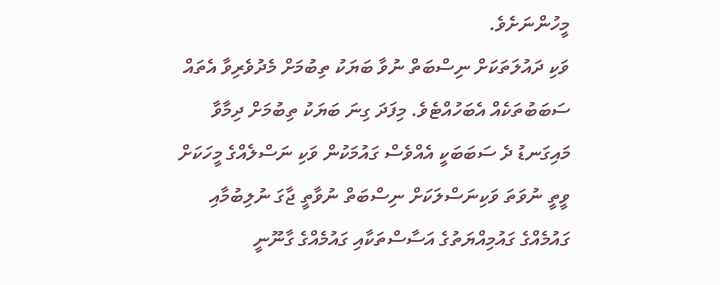މީހުންނަށެވެ.
ވަކި ދައުލަތަކަށް ނިސްބަތް ނުވާ ބަޔަކު ތިބުމަށް މެދުވެރިވާ އެތައް ސަބަބުތަކެއް އެބަހުއްޓެވެ. މިފަދަ ގިނަ ބަޔަކު ތިބުމަށް ދިމާވާ މައިގަނޑު ދެ ސަބަބަކީ އެއްވެސް ގައުމަކުން ވަކި ނަސްލެއްގެ މީހަކަށް ވީތީ ނުވަތަ ވަކިނަސްލަކަށް ނިސްބަތް ނުވާތީ ޖާގަ ނުލިބުމާއި ގައުމެއްގެ ގައުމިއްޔަތުގެ އަސާސްތަކާއި ގައުމެއްގެ ގާނޫނީ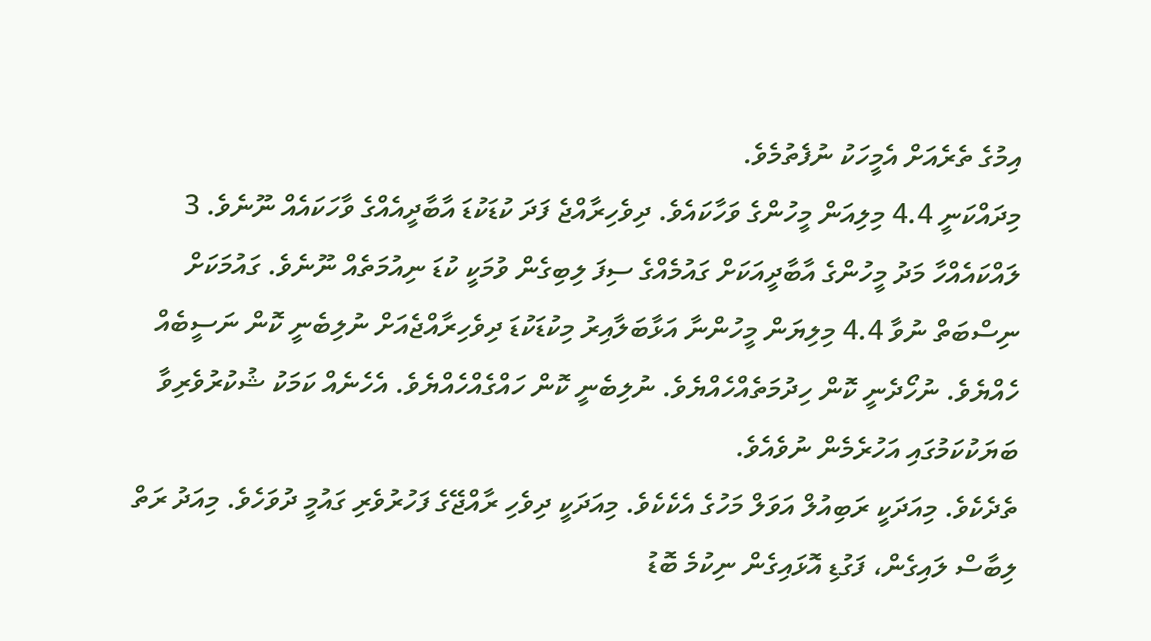އިމުގެ ތެރެއަށް އެމީހަކު ނުފެތުމެވެ.
މިދައްކަނީ 4.4 މިލިއަން މީހުންގެ ވަހާކައެވެ. ދިވެހިރާއްޖެ ފަދަ ކުޑަކުޑަ އާބާދީއެއްގެ ވާހަކައެއް ނޫނެވެ. 3 ލައްކައެއްހާ މަދު މީހުންގެ އާބާދީއަކަށް ގައުމެއްގެ ސިފަ ލިބިގެން ވުމަކީ ކުޑަ ނިއުމަތެއް ނޫނެވެ. ގައުމަކަށް ނިސްބަތް ނުވާ 4.4 މިލިޔަން މީހުންނާ އަޅާބަލާއިރު މިކުޑަކުޑަ ދިވެހިރާއްޖެއަށް ނުލިބެނީ ކޮން ނަސީބެއް ހެއްޔެވެ. ނުހޯދެނީ ކޮން ހިދުމަތެއްހެއްޔެވެ. ނުލިބެނީ ކޮން ހައްގެއްހެއްޔެވެ. އެހެނެއް ކަމަކު ޝުކުރުވެރިވާ ބަޔަކުކަމުގައި އަހުރެމެން ނުވެއެވެ.
ތެދެކެވެ. މިއަދަކީ ރަބިއުލް އަވަލް މަހުގެ އެކެކެވެ. މިއަދަކީ ދިވެހި ރާއްޖޭގެ ފަހުރުވެރި ގައުމީ ދުވަހެވެ. މިއަދު ރަތް ލިބާސް ލައިގެން، ފަގުޑި އޮޅައިގެން ނިކުމެ ބޮޑު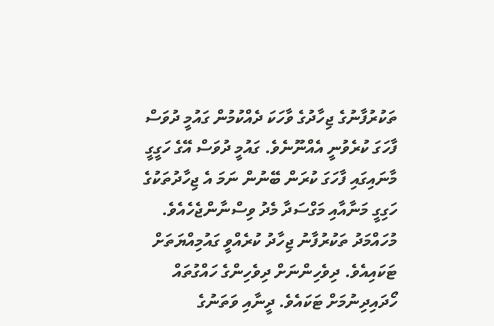ތަކުރުފާނުގެ ޖިހާދުގެ ވާހަކަ ދެއްކުމުން ގައުމީ ދުވަސް ފާހަގަ ކުރެވުނީ އެއްނޫނެވެ. ގައުމީ ދުވަސް އޭގެ ހަގީގީ މާނައިގައި ފާހަގަ ކުރަން ބޭނުން ނަމަ އެ ޖިހާދުތަކުގެ ހަގިގީ މަނާއާއި މަގްސަދާ މެދު ވިސްނާންޖެހެއެވެ.
މުހައްމަދު ތަކުރުފާނު ޖިހާދު ކުރެއްވީ ގައުމިއްޔަތަށް ޓަކައިއެވެ. ދިވެހިންނަށް ދިވެހިންގެ ހައްގުތައް ހޯދައިދިނުމަށް ޓަކައެވެ. ދީނާއި ވަތަނުގެ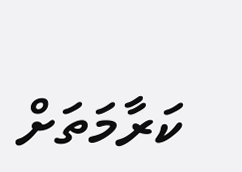ކަރާމަތަށް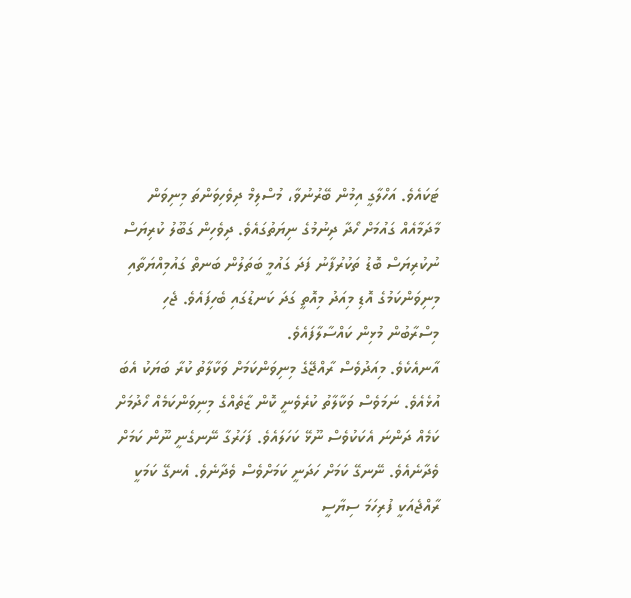ޓަކައެވެ. އަހްލާގީ އިމުން ބޭރުނުވާ، މުސްލިމް ދިވެހިވަންތަ މިނިވަން މާދަމާއެއް ގައުމަށް ހޯދާ ދިނުމުގެ ނިޔަތުގައެވެ. ދިވެހިން ގަބޫލު ކުރިޔަސް ނުކުރިޔަސް ބޮޑު ތަކުރުފާނު ފަދަ ގައުމީ ބަތަލުން ބަނތް ގައުމިއްޔަތާއި މިނިވަންކަމުގެ އޮޑި މިއަދު މިއޮތީ ގަދަ ކަނޑުގައި ބެހިފައެވެ. ޖެހި މިސްރާބުން މުޅިން ކައްސާލާފައެވެ.
އާނއެކެވެ. މިއަދުވެސް ރާއްޖޭގެ މިނިވަންކަމަށް ވަކާލާތު ކުރާ ބަޔަކު އެބަ އުޅެއެވެ. ނަމަވެސް ވަކާލާތު ކުރެވެނީ ކޮން ޒާތެއްގެ މިނިވަންކަމެއް ހޯދުމަށް ކަމެއް ދަންނަ އެކަކުވެސް ނޫޅޭ ކަހަލައެވެ. ފަހަރުގާ ނޭނގެނީ ނޫން ކަމަށް ވެދާނެއެވެ. ނޭނގޭ ކަމަށް ހަދަނީ ކަމަށްވެސް ވެދާނެވެ. އެނގޭ ކަމަކީ ރާއްޖެއަކީ ފުރިހަމަ ސިޔާސީ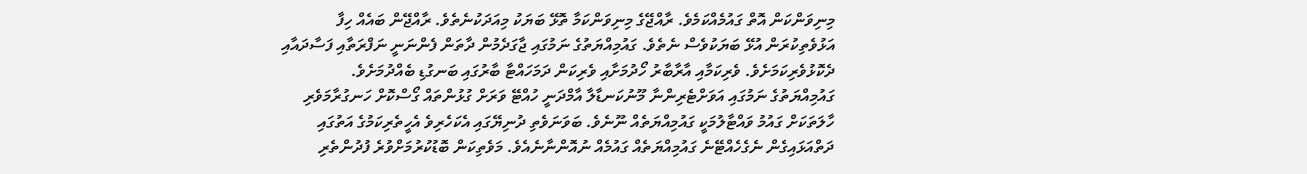މިނިވަންކަން އޮތް ގައުމެއްކަމެވެ. ރާއްޖޭގެ މިނިވަންކަމާ ތޮޅޭ ބަޔަކު މިއަދަކުނެތެވެ. ރާއްޖޭން ބައެއް ހިފާ އަޅުވެތިކުރަން އުޅޭ ބަޔަކުވެސް ނެތެވެ. ގައުމިއްޔަތުގެ ނަމުގައި ޖާގަދެމުން ދާތަން ފެންނަނީ ނަފްރަތާއި ފަސާދައާއި ދެކޮޅުވެރިކަމަށެވެ. ވެރިކަމާއި އާރާބާރު ހޯދުމަށާއި ވެރިކަން ދަމަހައްޓާ ބާރުގައި ބަނގުޑި ބެއްދުމަށެވެ.
ގައުމިއްޔަތުގެ ނަމުގައި އަވަށްޓެރިންނާ މޫނުކަނޑާލާ އާމްދަނީ ހުއްޓޭ ވަރަށް ގުޅުންތައް ގޯސްކޮށް ހަނގުރާމަވެރި ހާލަތަކަށް ގައުމު ވައްޓާލުމަކީ ގައުމިއްޔަތެއް ނޫނެވެ. ބަވަނަވެތި ދުނިޔޭގައި އެކަހެރިވެ އެހީތެރިކަމުގެ އަތުގައި ދަތްއަޅައިގެން ނެގެހެއްޓޭނެ ގައުމިއްޔަތެއް ގައުމެއް ނުއޮންނާނެއެވެ. މަވެތިކަން ބޮޑުކުރުމަށްވުރެ ފުދުންތެރި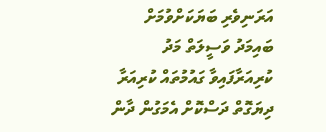އަރަނިވެރި ބަޔަކަށްވުމަށް ބައިމަދު ވަސީލަތް މަދު ކުރިއަރާފައިވާ ގައުމުތައް ކުރިއަރާ ދިޔަގޮތް ދަސްކޮށް އެމަގުން ދާން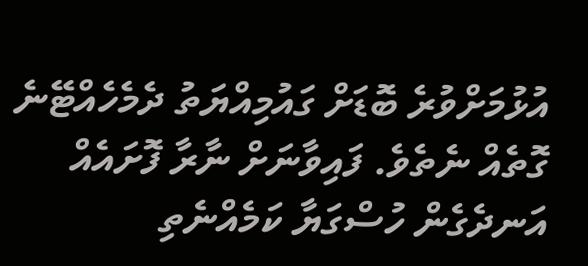އުޅުމަށްވުރެ ބޮޑަށް ގައުމިއްޔަތު ދެމެހެއްޓޭނެ ގޮތެއް ނެތެވެ. ފައިވާނަށް ނާރާ ފޮށައެއް އަނދެގެން ހުސްގަޔާ ކަމެއްނެތި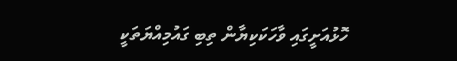ހޮޅުއަށީގައި ވާހަކަކިޔާން ތިބި ގައުމިއްޔަތަކީ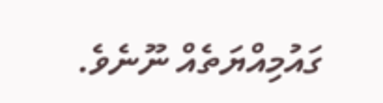ގައުމިއްޔަތެއް ނޫނެވެ.